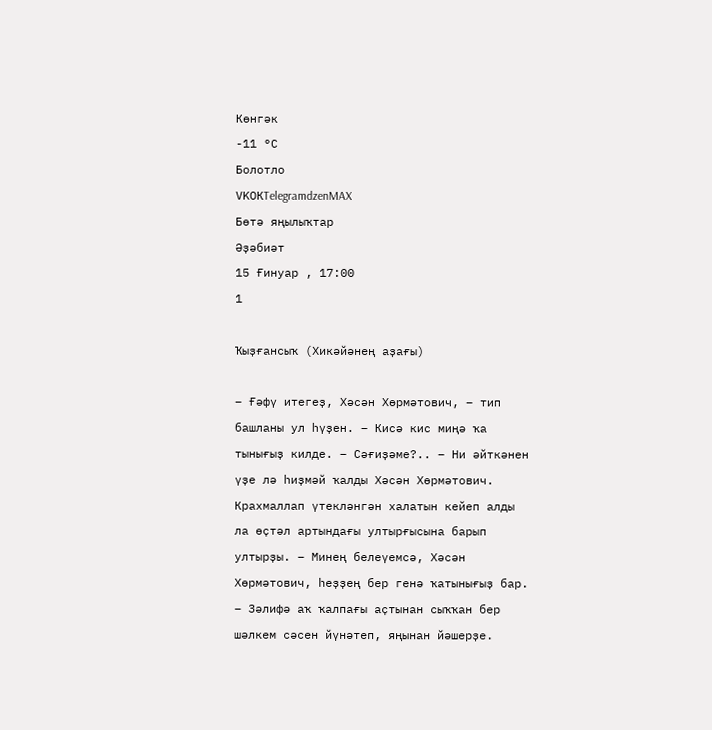Көнгәк
-11 °С
Болотло
VKОКTelegramdzenMAX
Бөтә яңылыҡтар
Әҙәбиәт
15 Ғинуар , 17:00
1

Ҡыҙғансыҡ (Хикәйәнең аҙағы)

– Ғәфү итегеҙ, Хәсән Хөрмәтович, – тип башланы ул һүҙен. – Кисә кис миңә ҡа тынығыҙ килде. – Сәғиҙәме?.. – Ни әйткәнен үҙе лә һиҙмәй ҡалды Хәсән Хөрмәтович. Крахмаллап үтекләнгән халатын кейеп алды ла өҫтәл артындағы ултырғысына барып ултырҙы. – Минең белеүемсә, Хәсән Хөрмәтович, һеҙҙең бер генә ҡатынығыҙ бар. – Зәлифә аҡ ҡалпағы аҫтынан сыҡҡан бер шәлкем сәсен йүнәтеп, яңынан йәшерҙе.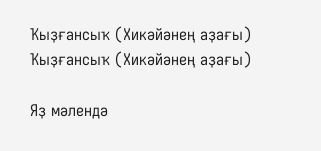Ҡыҙғансыҡ (Хикәйәнең аҙағы)
Ҡыҙғансыҡ (Хикәйәнең аҙағы)

Яҙ мәлендә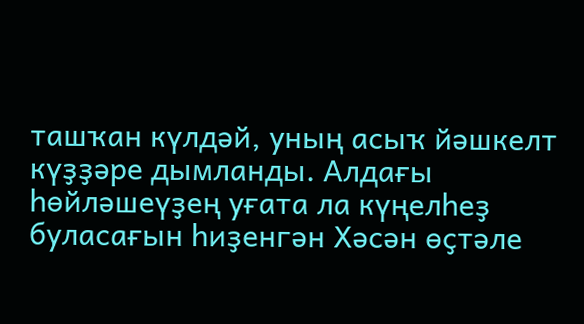ташҡан күлдәй, уның асыҡ йәшкелт күҙҙәре дымланды. Алдағы һөйләшеүҙең уғата ла күңелһеҙ буласағын һиҙенгән Хәсән өҫтәле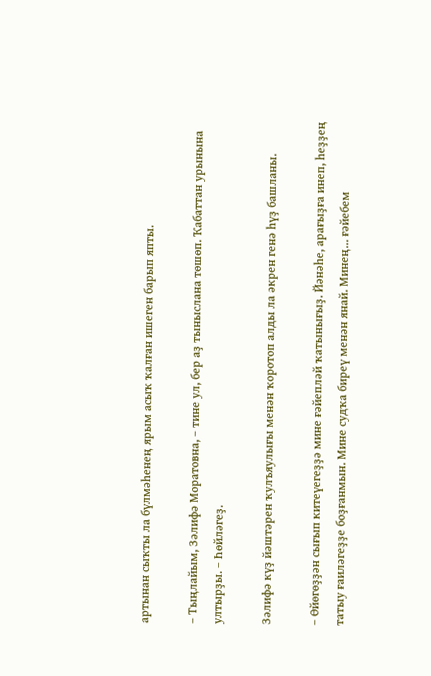артынан сыҡты ла бүлмәһенең ярым асыҡ ҡалған ишеген барып япты.

– Тыңлайым, Зәлифә Моратовна, – тине ул, бер аҙ тыныслана төшөп. Ҡабаттан урынына ултырҙы. – Һөйләгеҙ.

Зәлифә күҙ йәштәрен ҡулъяулығы менән ҡоротоп алды ла әкрен генә һүҙ башланы.

– Өйөгөҙҙән сығып китеүегеҙҙә мине ғәйепләй ҡатынығыҙ. Йәнәһе, арағыҙға инеп, һеҙҙең татыу ғаиләгеҙҙе боҙғанмын. Мине судҡа биреү менән янай. Минең... ғәйебем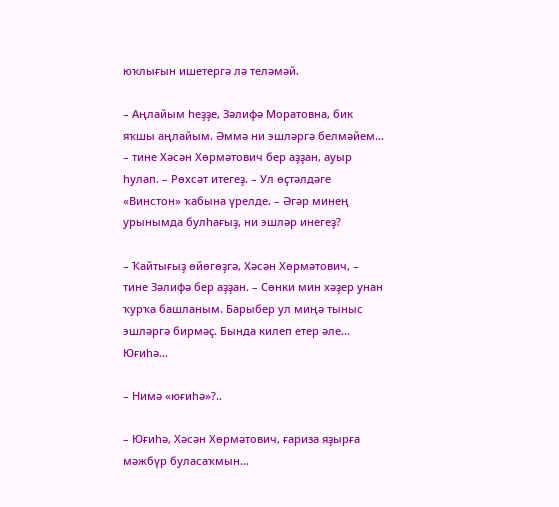юҡлығын ишетергә лә теләмәй.

– Аңлайым һеҙҙе, Зәлифә Моратовна, бик яҡшы аңлайым. Әммә ни эшләргә белмәйем... – тине Хәсән Хөрмәтович бер аҙҙан, ауыр һулап. – Рөхсәт итегеҙ. – Ул өҫтәлдәге «Винстон» ҡабына үрелде. – Әгәр минең урынымда булһағыҙ, ни эшләр инегеҙ?

– Ҡайтығыҙ өйөгөҙгә, Хәсән Хөрмәтович, – тине Зәлифә бер аҙҙан. – Сөнки мин хәҙер унан ҡурҡа башланым. Барыбер ул миңә тыныс эшләргә бирмәҫ. Бында килеп етер әле... Юғиһә...

– Нимә «юғиһә»?..

– Юғиһә, Хәсән Хөрмәтович, ғариза яҙырға мәжбүр буласаҡмын...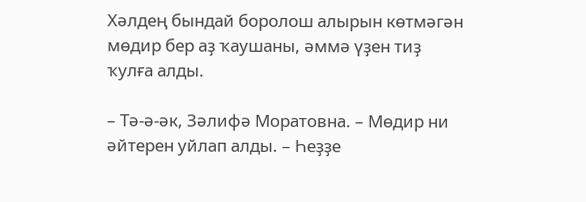Хәлдең бындай боролош алырын көтмәгән мөдир бер аҙ ҡаушаны, әммә үҙен тиҙ ҡулға алды.

– Тә-ә-әк, Зәлифә Моратовна. – Мөдир ни әйтерен уйлап алды. – Һеҙҙе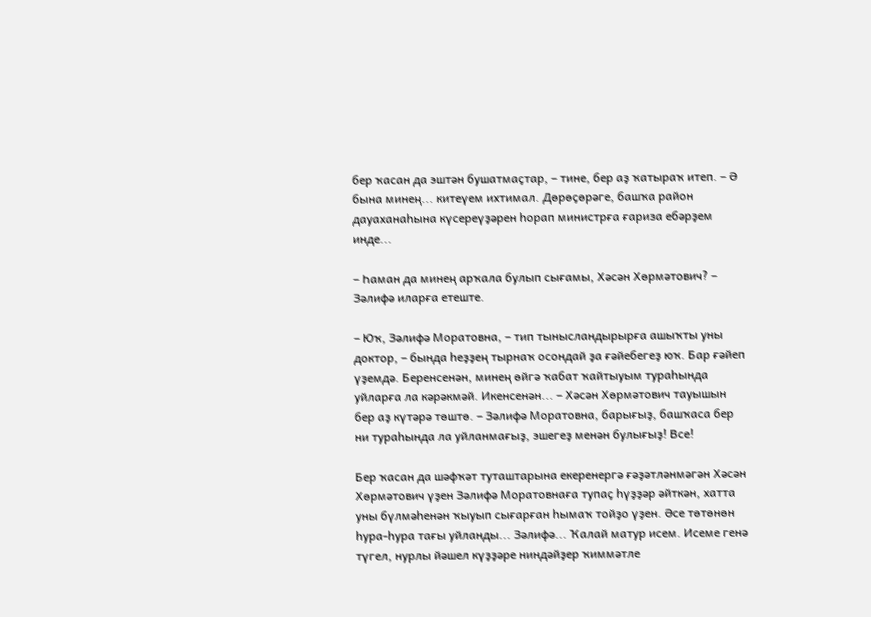бер ҡасан да эштән бушатмаҫтар, – тине, бер аҙ ҡатыраҡ итеп. – Ә бына минең... китеүем ихтимал. Дөрөҫөрәге, башҡа район дауаханаһына күсереүҙәрен һорап министрға ғариза ебәрҙем инде...

– Һаман да минең арҡала булып сығамы, Хәсән Хөрмәтович? – Зәлифә иларға етеште.

– Юҡ, Зәлифә Моратовна, – тип тынысландырырға ашыҡты уны доктор, – бында һеҙҙең тырнаҡ осондай ҙа ғәйебегеҙ юҡ. Бар ғәйеп үҙемдә. Беренсенән, минең өйгә ҡабат ҡайтыуым тураһында уйларға ла кәрәкмәй. Икенсенән... – Хәсән Хөрмәтович тауышын бер аҙ күтәрә төштө. – Зәлифә Моратовна, барығыҙ, башҡаса бер ни тураһында ла уйланмағыҙ, эшегеҙ менән булығыҙ! Все!

Бер ҡасан да шәфҡәт туташтарына екеренергә ғәҙәтләнмәгән Хәсән Хөрмәтович үҙен Зәлифә Моратовнаға тупаҫ һүҙҙәр әйткән, хатта уны бүлмәһенән ҡыуып сығарған һымаҡ тойҙо үҙен. Әсе төтөнөн һура-һура тағы уйланды... Зәлифә... Ҡалай матур исем. Исеме генә түгел, нурлы йәшел күҙҙәре ниндәйҙер ҡиммәтле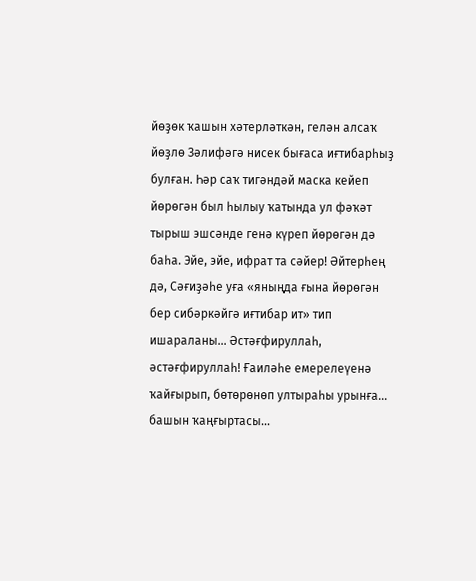йөҙөк ҡашын хәтерләткән, гелән алсаҡ йөҙлө Зәлифәгә нисек бығаса иғтибарһыҙ булған. Һәр саҡ тигәндәй маска кейеп йөрөгән был һылыу ҡатында ул фәҡәт тырыш эшсәнде генә күреп йөрөгән дә баһа. Эйе, эйе, ифрат та сәйер! Әйтерһең дә, Сәғиҙәһе уға «яныңда ғына йөрөгән бер сибәркәйгә иғтибар ит» тип ишараланы... Әстәғфируллаһ, әстәғфируллаһ! Ғаиләһе емерелеүенә ҡайғырып, бөтөрөнөп ултыраһы урынға... башын ҡаңғыртасы...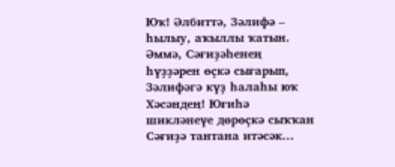Юҡ! Әлбиттә, Зәлифә – һылыу, аҡыллы ҡатын. Әммә, Сәғиҙәһенең һүҙҙәрен өҫкә сығарып, Зәлифәгә күҙ һалаһы юҡ Хәсәндең! Юғиһә шикләнеүе дөрөҫкә сыҡҡан Сәғиҙә тантана итәсәк...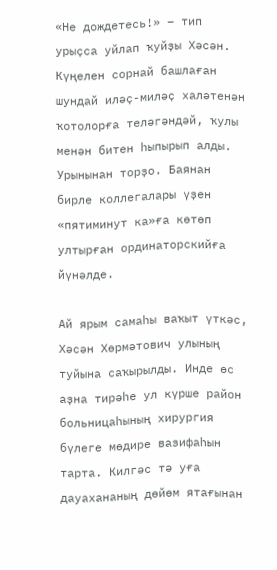«Не дождетесь!» – тип урыҫса уйлап ҡуйҙы Хәсән. Күңелен сорнай башлаған шундай иләҫ-миләҫ халәтенән ҡотолорға теләгәндәй, ҡулы менән битен һыпырып алды. Урынынан торҙо. Баянан бирле коллегалары үҙен «пятиминут ка»ға көтөп ултырған ординаторскийға йүнәлде.

Ай ярым самаһы ваҡыт үткәс, Хәсән Хөрмәтович улының туйына саҡырылды. Инде өс аҙна тирәһе ул күрше район больницаһының хирургия бүлеге мөдире вазифаһын тарта. Килгәс тә уға дауахананың дөйөм ятағынан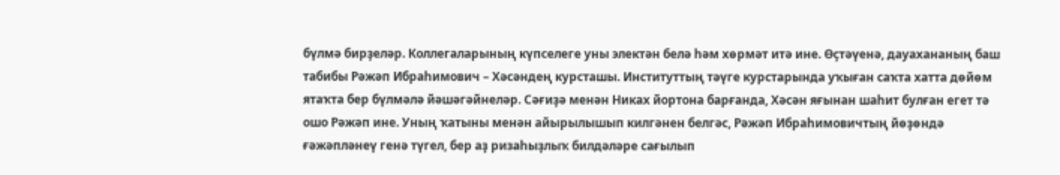бүлмә бирҙеләр. Коллегаларының күпселеге уны электән белә һәм хөрмәт итә ине. Өҫтәүенә, дауахананың баш табибы Рәжәп Ибраһимович – Хәсәндең курсташы. Институттың тәүге курстарында уҡыған саҡта хатта дөйөм ятаҡта бер бүлмәлә йәшәгәйнеләр. Сәғиҙә менән Никах йортона барғанда, Хәсән яғынан шаһит булған егет тә ошо Рәжәп ине. Уның ҡатыны менән айырылышып килгәнен белгәс, Рәжәп Ибраһимовичтың йөҙөндә ғәжәпләнеү генә түгел, бер аҙ ризаһыҙлыҡ билдәләре сағылып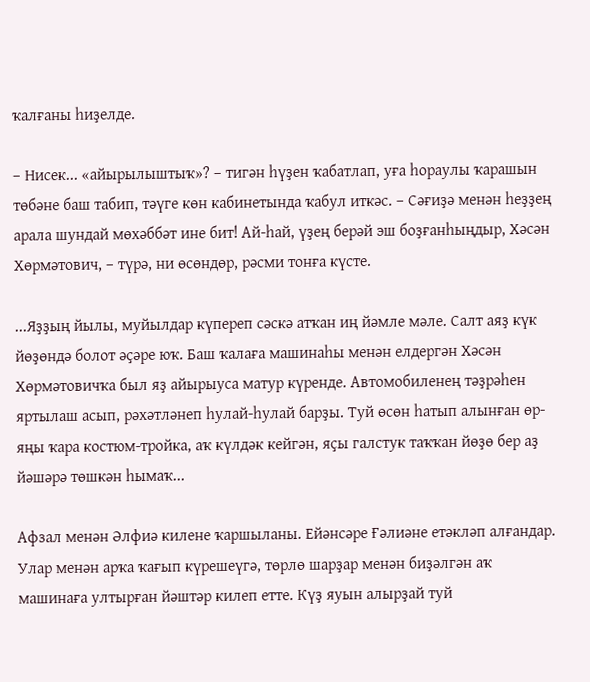ҡалғаны һиҙелде.

– Нисек... «айырылыштыҡ»? – тигән һүҙен ҡабатлап, уға һораулы ҡарашын төбәне баш табип, тәүге көн кабинетында ҡабул иткәс. – Сәғиҙә менән һеҙҙең арала шундай мөхәббәт ине бит! Ай-һай, үҙең берәй эш боҙғанһыңдыр, Хәсән Хөрмәтович, – түрә, ни өсөндөр, рәсми тонға күсте.

...Яҙҙың йылы, муйылдар күпереп сәскә атҡан иң йәмле мәле. Салт аяҙ күк йөҙөндә болот әҫәре юҡ. Баш ҡалаға машинаһы менән елдергән Хәсән Хөрмәтовичҡа был яҙ айырыуса матур күренде. Автомобиленең тәҙрәһен яртылаш асып, рәхәтләнеп һулай-һулай барҙы. Туй өсөн һатып алынған өр-яңы ҡара костюм-тройка, аҡ күлдәк кейгән, яҫы галстук таҡҡан йөҙө бер аҙ йәшәрә төшкән һымаҡ...

Афзал менән Әлфиә килене ҡаршыланы. Ейәнсәре Ғәлиәне етәкләп алғандар. Улар менән арҡа ҡағып күрешеүгә, төрлө шарҙар менән биҙәлгән аҡ машинаға ултырған йәштәр килеп етте. Күҙ яуын алырҙай туй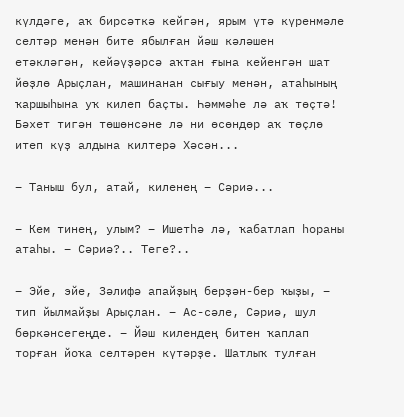күлдәге, аҡ бирсәткә кейгән, ярым үтә күренмәле селтәр менән бите ябылған йәш кәләшен етәкләгән, кейәүҙәрсә аҡтан ғына кейенгән шат йөҙлө Арыҫлан, машинанан сығыу менән, атаһының ҡаршыһына уҡ килеп баҫты. Һәммәһе лә аҡ төҫтә! Бәхет тигән төшөнсәне лә ни өсөндөр аҡ төҫлө итеп күҙ алдына килтерә Хәсән...

– Таныш бул, атай, киленең – Сәриә...

– Кем тинең, улым? – Ишетһә лә, ҡабатлап һораны атаһы. – Сәриә?.. Теге?..

– Эйе, эйе, Зәлифә апайҙың берҙән-бер ҡыҙы, – тип йылмайҙы Арыҫлан. – Ас-сәле, Сәриә, шул бөркәнсегеңде. – Йәш килендең битен ҡаплап торған йоҡа селтәрен күтәрҙе. Шатлыҡ тулған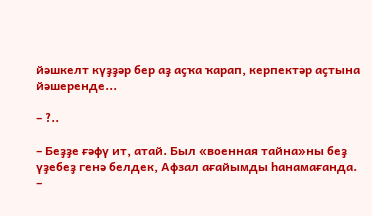йәшкелт күҙҙәр бер аҙ аҫҡа ҡарап, керпектәр аҫтына йәшеренде...

– ?..

– Беҙҙе ғәфү ит, атай. Был «военная тайна»ны беҙ үҙебеҙ генә белдек, Афзал ағайымды һанамағанда. –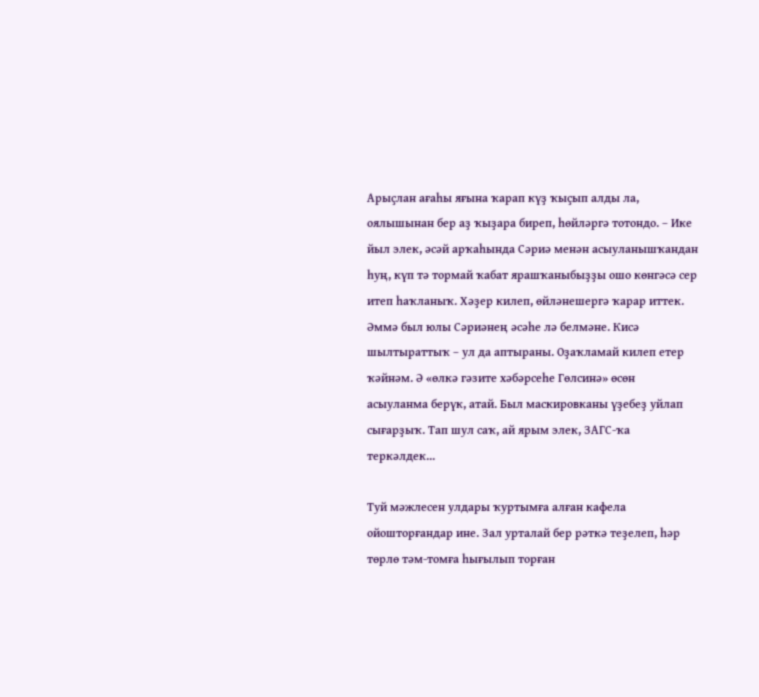Арыҫлан ағаһы яғына ҡарап күҙ ҡыҫып алды ла, оялышынан бер аҙ ҡыҙара биреп, һөйләргә тотондо. – Ике йыл элек, әсәй арҡаһында Сәриә менән асыуланышҡандан һуң, күп тә тормай ҡабат ярашҡаныбыҙҙы ошо көнгәсә сер итеп һаҡланыҡ. Хәҙер килеп, өйләнешергә ҡарар иттек. Әммә был юлы Сәриәнең әсәһе лә белмәне. Кисә шылтыраттыҡ – ул да аптыраны. Оҙаҡламай килеп етер ҡәйнәм. Ә «өлкә гәзите хәбәрсеһе Гөлсинә» өсөн асыуланма берүк, атай. Был маскировканы үҙебеҙ уйлап сығарҙыҡ. Тап шул саҡ, ай ярым элек, ЗАГС-ҡа теркәлдек...

Туй мәжлесен улдары ҡуртымға алған кафела ойошторғандар ине. Зал урталай бер рәткә теҙелеп, һәр төрлө тәм-томға һығылып торған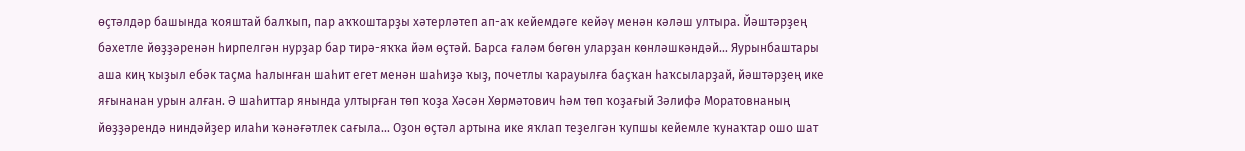өҫтәлдәр башында ҡояштай балҡып, пар аҡҡоштарҙы хәтерләтеп ап-аҡ кейемдәге кейәү менән кәләш ултыра. Йәштәрҙең бәхетле йөҙҙәренән һирпелгән нурҙар бар тирә-яҡҡа йәм өҫтәй. Барса ғаләм бөгөн уларҙан көнләшкәндәй... Яурынбаштары аша киң ҡыҙыл ебәк таҫма һалынған шаһит егет менән шаһиҙә ҡыҙ, почетлы ҡарауылға баҫҡан һаҡсыларҙай, йәштәрҙең ике яғынанан урын алған. Ә шаһиттар янында ултырған төп ҡоҙа Хәсән Хөрмәтович һәм төп ҡоҙағый Зәлифә Моратовнаның йөҙҙәрендә ниндәйҙер илаһи ҡәнәғәтлек сағыла... Оҙон өҫтәл артына ике яҡлап теҙелгән ҡупшы кейемле ҡунаҡтар ошо шат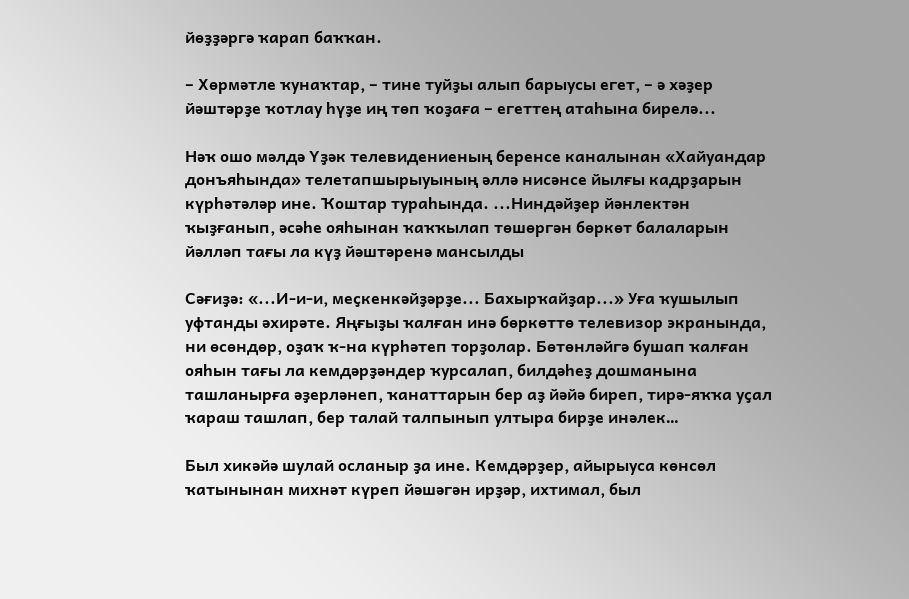йөҙҙәргә ҡарап баҡҡан.

– Хөрмәтле ҡунаҡтар, – тине туйҙы алып барыусы егет, – ә хәҙер йәштәрҙе ҡотлау һүҙе иң төп ҡоҙаға – егеттең атаһына бирелә...

Нәҡ ошо мәлдә Үҙәк телевидениеның беренсе каналынан «Хайуандар донъяһында» телетапшырыуының әллә нисәнсе йылғы кадрҙарын күрһәтәләр ине. Ҡоштар тураһында. ...Ниндәйҙер йәнлектән ҡыҙғанып, әсәһе ояһынан ҡаҡҡылап төшөргән бөркөт балаларын йәлләп тағы ла күҙ йәштәренә мансылды

Сәғиҙә: «...И-и-и, меҫкенкәйҙәрҙе... Бахырҡайҙар...» Уға ҡушылып уфтанды әхирәте. Яңғыҙы ҡалған инә бөркөттө телевизор экранында, ни өсөндөр, оҙаҡ ҡ-на күрһәтеп торҙолар. Бөтөнләйгә бушап ҡалған ояһын тағы ла кемдәрҙәндер ҡурсалап, билдәһеҙ дошманына ташланырға әҙерләнеп, ҡанаттарын бер аҙ йәйә биреп, тирә-яҡҡа уҫал ҡараш ташлап, бер талай талпынып ултыра бирҙе инәлек…

Был хикәйә шулай осланыр ҙа ине. Кемдәрҙер, айырыуса көнсөл ҡатынынан михнәт күреп йәшәгән ирҙәр, ихтимал, был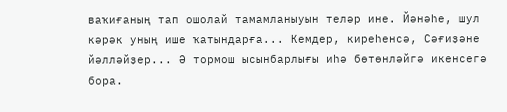ваҡиғаның тап ошолай тамамланыуын теләр ине. Йәнәһе, шул кәрәк уның ише ҡатындарға... Кемдер, киреһенсә, Сәғиҙәне йәлләйҙер... Ә тормош ысынбарлығы иһә бөтөнләйгә икенсегә бора.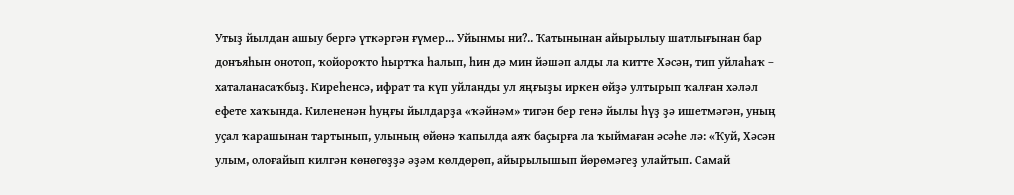Утыҙ йылдан ашыу бергә үткәргән ғүмер... Уйынмы ни?.. Ҡатынынан айырылыу шатлығынан бар донъяһын онотоп, ҡойороҡто һыртҡа һалып, һин дә мин йәшәп алды ла китте Хәсән, тип уйлаһаҡ – хаталанасаҡбыҙ. Киреһенсә, ифрат та күп уйланды ул яңғыҙы иркен өйҙә ултырып ҡалған хәләл ефете хаҡында. Килененән һуңғы йылдарҙа «ҡәйнәм» тигән бер генә йылы һүҙ ҙә ишетмәгән, уның уҫал ҡарашынан тартынып, улының өйөнә ҡапылда аяҡ баҫырға ла ҡыймаған әсәһе лә: «Ҡуй, Хәсән улым, олоғайып килгән көнөгөҙҙә әҙәм көлдөрөп, айырылышып йөрөмәгеҙ улайтып. Самай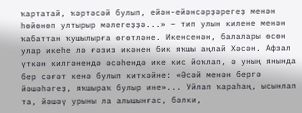ҡартатай, ҡәртәсәй булып, ейән-ейәнсәрҙәрегеҙ менән һөйөнөп ултырыр мәлегеҙҙә...» – тип улын килене менән ҡабаттан ҡушылырға өгөтләне. Икенсенән, балалары өсөн улар икеһе лә ғәзиз икәнен бик яҡшы аңлай Хәсән. Афзал үткән килгәнендә әсәһендә ике кис йоҡлап, ә уның янында бер сәғәт кенә булып киткәйне: «Әсәй менән бергә йәшәһәгеҙ, яҡшыраҡ булыр ине»... Уйлап ҡараһаң, ысынлап та, йәшәү урыны ла алышынғас, бәлки,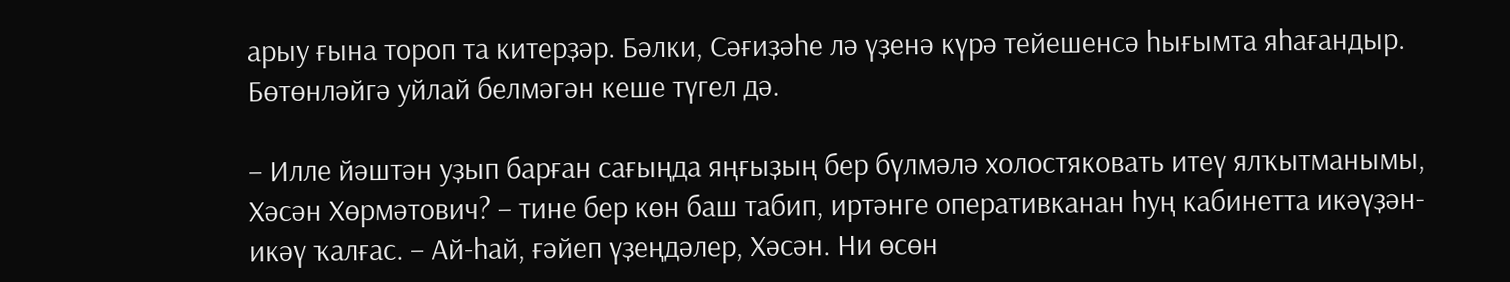арыу ғына тороп та китерҙәр. Бәлки, Сәғиҙәһе лә үҙенә күрә тейешенсә һығымта яһағандыр. Бөтөнләйгә уйлай белмәгән кеше түгел дә.

– Илле йәштән уҙып барған сағыңда яңғыҙың бер бүлмәлә холостяковать итеү ялҡытманымы, Хәсән Хөрмәтович? – тине бер көн баш табип, иртәнге оперативканан һуң кабинетта икәүҙән-икәү ҡалғас. – Ай-һай, ғәйеп үҙеңдәлер, Хәсән. Ни өсөн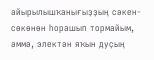айырылышҡанығыҙҙың сәкен-сөкөнөн һорашып тормайым, әммә, электән яҡын дуҫың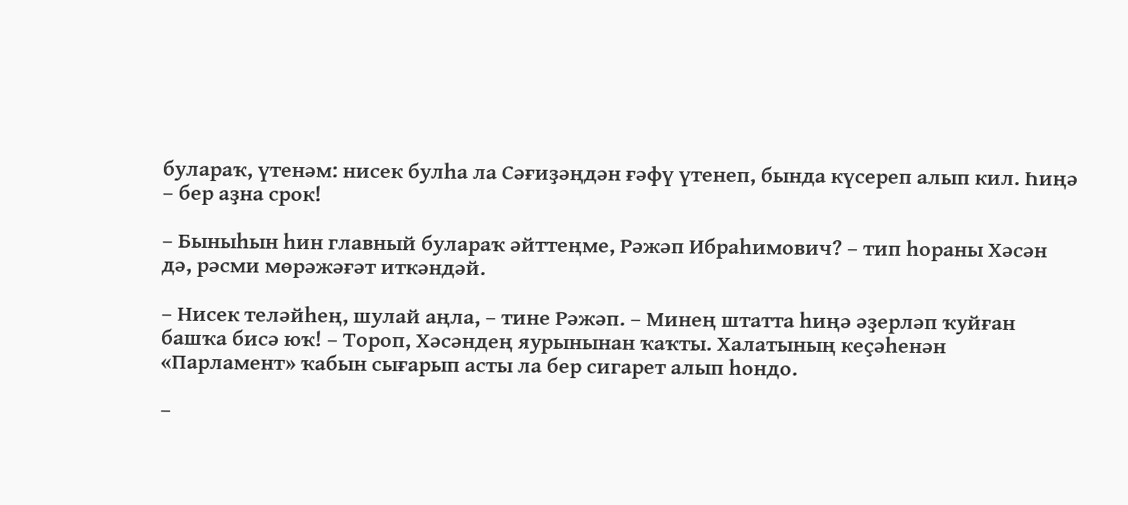булараҡ, үтенәм: нисек булһа ла Сәғиҙәңдән ғәфү үтенеп, бында күсереп алып кил. Һиңә – бер аҙна срок!

– Быныһын һин главный булараҡ әйттеңме, Рәжәп Ибраһимович? – тип һораны Хәсән дә, рәсми мөрәжәғәт иткәндәй.

– Нисек теләйһең, шулай аңла, – тине Рәжәп. – Минең штатта һиңә әҙерләп ҡуйған башҡа бисә юҡ! – Тороп, Хәсәндең яурынынан ҡаҡты. Халатының кеҫәһенән «Парламент» ҡабын сығарып асты ла бер сигарет алып һондо.

–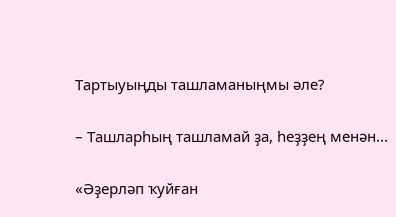Тартыуыңды ташламаныңмы әле?

– Ташларһың ташламай ҙа, һеҙҙең менән...

«Әҙерләп ҡуйған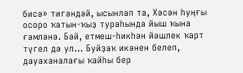бисә» тигәндәй, ысынлап та, Хәсән һуңғы осоро ҡатын-ҡыҙ тураһында йыш ҡына ғәмләнә. Бәй, етмеш-һикһән йәшлек ҡарт түгел дә ул... Буйҙаҡ икәнен белеп, дауаханалағы ҡайһы бер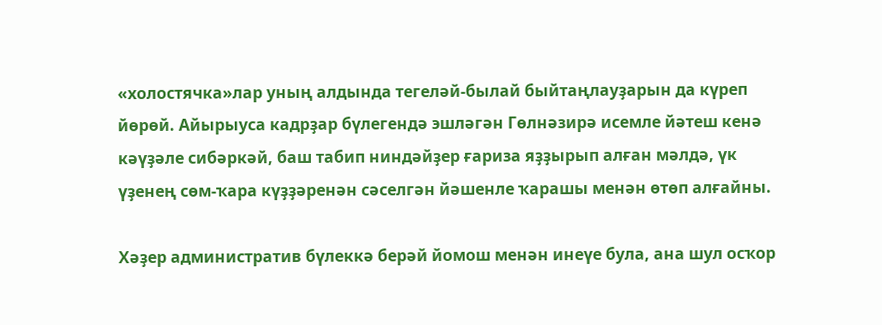«холостячка»лар уның алдында тегеләй-былай быйтаңлауҙарын да күреп йөрөй. Айырыуса кадрҙар бүлегендә эшләгән Гөлнәзирә исемле йәтеш кенә кәүҙәле сибәркәй, баш табип ниндәйҙер ғариза яҙҙырып алған мәлдә, үк үҙенең сөм-ҡара күҙҙәренән сәселгән йәшенле ҡарашы менән өтөп алғайны.

Хәҙер административ бүлеккә берәй йомош менән инеүе була, ана шул осҡор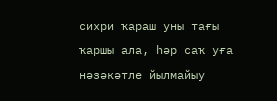сихри ҡараш уны тағы ҡаршы ала, һәр саҡ уға нәзәкәтле йылмайыу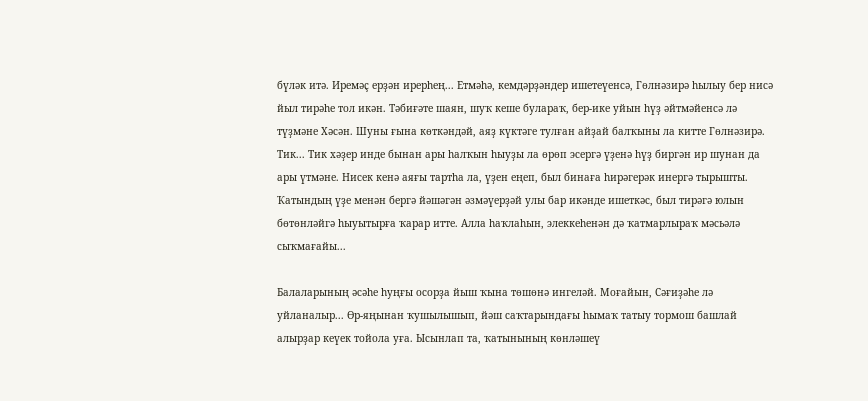бүләк итә. Иремәҫ ерҙән ирерһең... Етмәһә, кемдәрҙәндер ишетеүенсә, Гөлнәзирә һылыу бер нисә йыл тирәһе тол икән. Тәбиғәте шаян, шуҡ кеше булараҡ, бер-ике уйын һүҙ әйтмәйенсә лә түҙмәне Хәсән. Шуны ғына көткәндәй, аяҙ күктәге тулған айҙай балҡыны ла китте Гөлнәзирә. Тик... Тик хәҙер инде бынан ары һалҡын һыуҙы ла өрөп эсергә үҙенә һүҙ биргән ир шунан да ары үтмәне. Нисек кенә аяғы тартһа ла, үҙен еңеп, был бинаға һирәгерәк инергә тырышты. Ҡатындың үҙе менән бергә йәшәгән әзмәүерҙәй улы бар икәнде ишеткәс, был тирәгә юлын бөтөнләйгә һыуытырға ҡарар итте. Алла һаҡлаһын, элеккеһенән дә ҡатмарлыраҡ мәсьәлә сыҡмағайы...

Балаларының әсәһе һуңғы осорҙа йыш ҡына төшөнә ингеләй. Моғайын, Сәғиҙәһе лә уйланалыр... Өр-яңынан ҡушылышып, йәш саҡтарындағы һымаҡ татыу тормош башлай алырҙар кеүек тойола уға. Ысынлап та, ҡатынының көнләшеү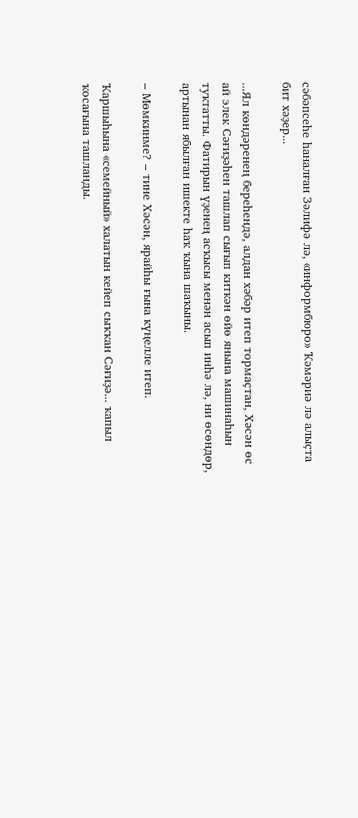сәбәпсеһе һаналған Зәлифә лә, «информбюро» Ҡәмәриә лә алыҫта бит хәҙер...

...Ял көндәренең береһендә, алдан хәбәр итеп тормаҫтан, Хәсән өс ай элек Сәғиҙәһен ташлап сығып киткән өйө янына машинаһын туҡтатты. Фатирын үҙенең асҡысы менән асып инһә лә, ни өсөндөр, артынан ябылған ишекте һаҡ ҡына шаҡыны.

– Мөмкинме? – тине Хәсән, ярайһы ғына күңелле итеп.

Ҡаршыһына «семейный» халатын кейеп сыҡҡан Сәғиҙә... ҡапыл ҡосағына ташланды.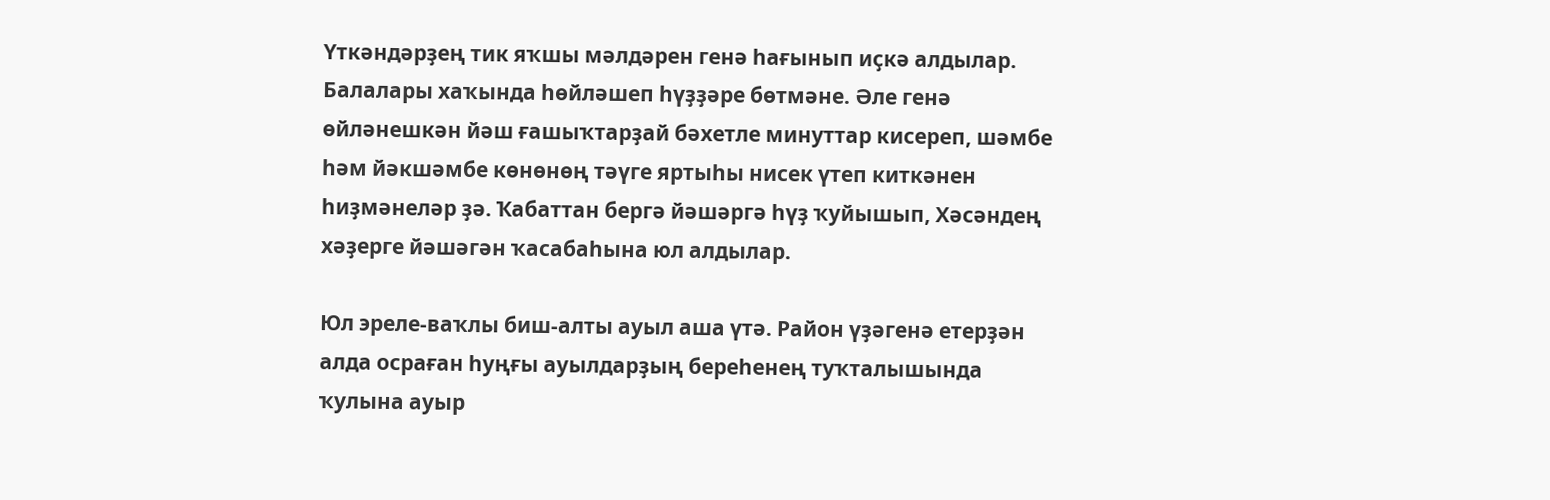Үткәндәрҙең тик яҡшы мәлдәрен генә һағынып иҫкә алдылар. Балалары хаҡында һөйләшеп һүҙҙәре бөтмәне. Әле генә өйләнешкән йәш ғашыҡтарҙай бәхетле минуттар кисереп, шәмбе һәм йәкшәмбе көнөнөң тәүге яртыһы нисек үтеп киткәнен һиҙмәнеләр ҙә. Ҡабаттан бергә йәшәргә һүҙ ҡуйышып, Хәсәндең хәҙерге йәшәгән ҡасабаһына юл алдылар.

Юл эреле-ваҡлы биш-алты ауыл аша үтә. Район үҙәгенә етерҙән алда осраған һуңғы ауылдарҙың береһенең туҡталышында ҡулына ауыр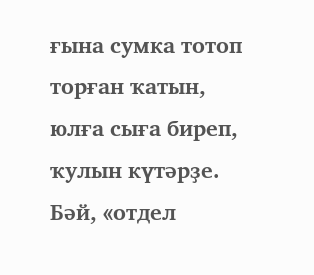ғына сумка тотоп торған ҡатын, юлға сыға биреп, ҡулын күтәрҙе. Бәй, «отдел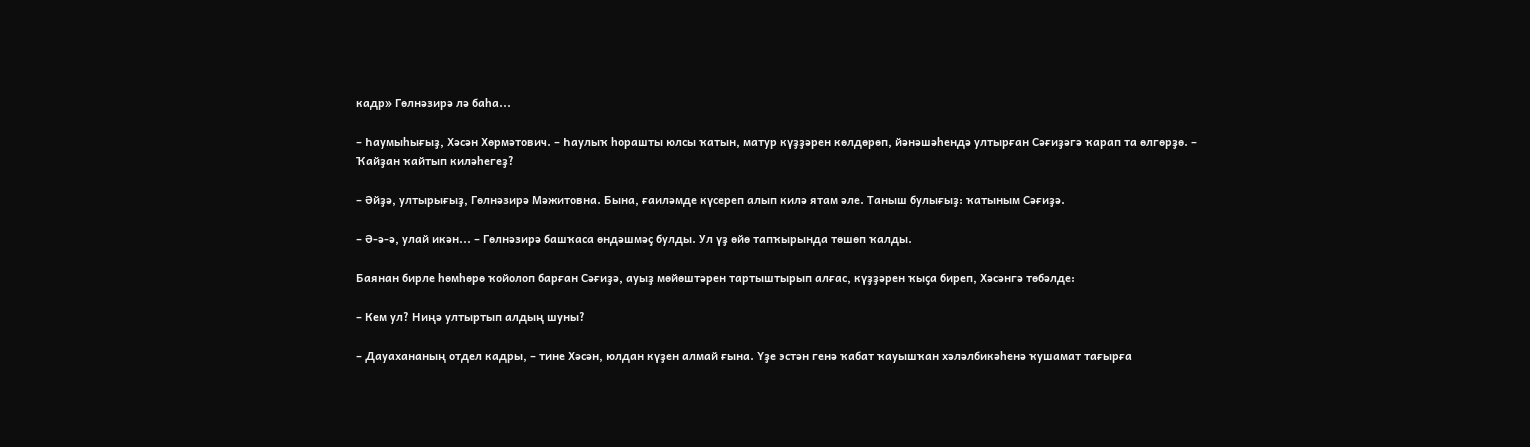кадр» Гөлнәзирә лә баһа...

– Һаумыһығыҙ, Хәсән Хөрмәтович. – Һаулыҡ һорашты юлсы ҡатын, матур күҙҙәрен көлдөрөп, йәнәшәһендә ултырған Сәғиҙәгә ҡарап та өлгөрҙө. – Ҡайҙан ҡайтып киләһегеҙ?

– Әйҙә, ултырығыҙ, Гөлнәзирә Мәжитовна. Бына, ғаиләмде күсереп алып килә ятам әле. Таныш булығыҙ: ҡатыным Сәғиҙә.

– Ә-ә-ә, улай икән... – Гөлнәзирә башҡаса өндәшмәҫ булды. Ул үҙ өйө тапҡырында төшөп ҡалды.

Баянан бирле һөмһөрө ҡойолоп барған Сәғиҙә, ауыҙ мөйөштәрен тартыштырып алғас, күҙҙәрен ҡыҫа биреп, Хәсәнгә төбәлде:

– Кем ул? Ниңә ултыртып алдың шуны?

– Дауахананың отдел кадры, – тине Хәсән, юлдан күҙен алмай ғына. Үҙе эстән генә ҡабат ҡауышҡан хәләлбикәһенә ҡушамат тағырға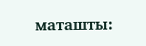маташты: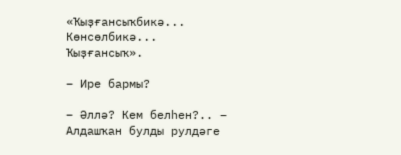«Ҡыҙғансыҡбикә... Көнсөлбикә... Ҡыҙғансыҡ».

– Ире бармы?

– Әллә? Кем белһен?.. – Алдашҡан булды рулдәге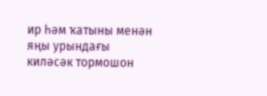ир һәм ҡатыны менән яңы урындағы киләсәк тормошон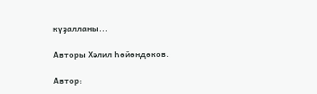күҙалланы...

Авторы Хәлил Һөйөндөков.

Автор: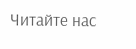Читайте нас